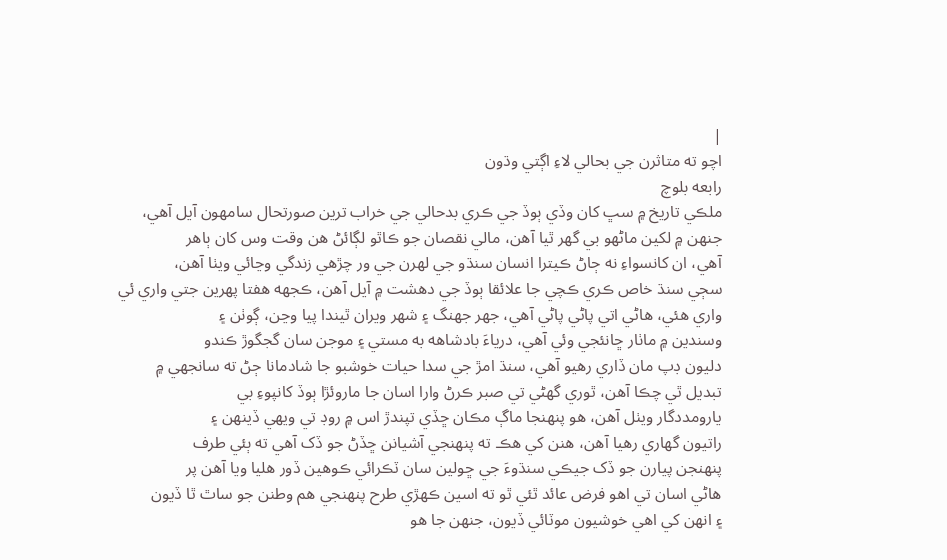|
اچو ته متاثرن جي بحالي لاءِ اڳتي وڌون
رابعه بلوچ
ملڪي تاريخ ۾ سڀ کان وڏي ٻوڏ جي ڪري بدحالي جي خراب ترين صورتحال سامهون آيل آهي،
جنهن ۾ لکين ماڻهو بي گهر ٿيا آهن، مالي نقصان جو ڪاٿو لڳائڻ هن وقت وس کان ٻاهر
آهي، ان کانسواءِ نه ڄاڻ ڪيترا انسان سنڌو جي لهرن جي ور چڙهي زندگي وڃائي ويٺا آهن،
سڄي سنڌ خاص ڪري ڪچي جا علائقا ٻوڏ جي دهشت ۾ آيل آهن، ڪجهه هفتا پهرين جتي واري ئي
واري هئي، هاڻي اتي پاڻي پاڻي آهي، جهر جهنگ ۽ شهر ويران ٿيندا پيا وڃن، ڳوٺن ۽
وسندين ۾ ماٺار ڇانئجي وئي آهي، درياءَ بادشاهه به مستي ۽ موجن سان گجگوڙ ڪندو
دليون ڊپ مان ڏاري رهيو آهي، سنڌ امڙ جي سدا حيات خوشبو جا شادمانا ڄڻ ته سانجهي ۾
تبديل ٿي چڪا آهن، ٿوري گهڻي تي صبر ڪرڻ وارا اسان جا ماروئڙا ٻوڏ کانپوءِ بي
يارومددگار ويٺل آهن، هو پنهنجا ماڳ مڪان ڇڏي تپندڙ اس ۾ روڊ تي ويهي ڏينهن ۽
راتيون گهاري رهيا آهن، هنن کي هڪ ته پنهنجي آشيانن ڇڏڻ جو ڏک آهي ته ٻئي طرف
پنهنجن پيارن جو ڏک جيڪي سنڌوءَ جي ڇولين سان ٽڪرائي ڪوهين ڏور هليا ويا آهن پر
هاڻي اسان تي اهو فرض عائد ٿئي ٿو ته اسين ڪهڙي طرح پنهنجي هم وطنن جو ساٿ ٿا ڏيون
۽ انهن کي اهي خوشيون موٽائي ڏيون، جنهن جا هو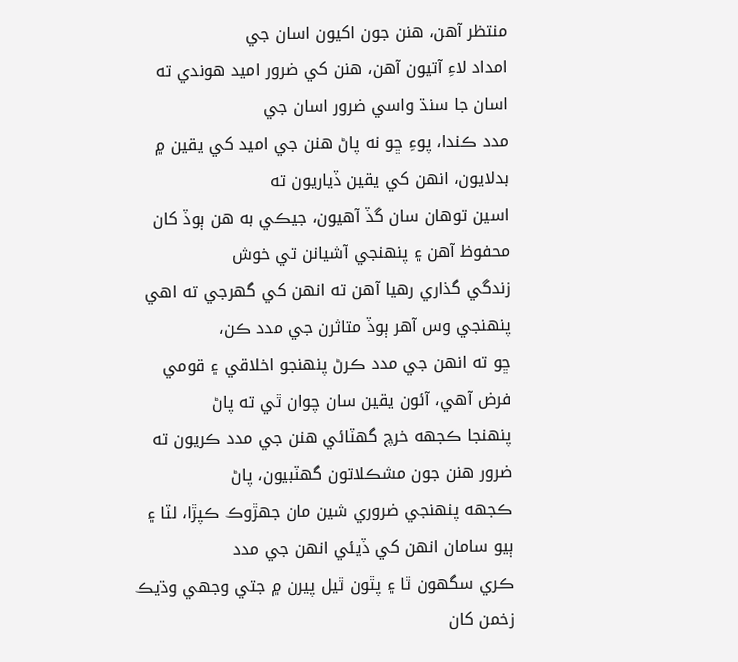منتظر آهن، هنن جون اکيون اسان جي
امداد لاءِ آتيون آهن، هنن کي ضرور اميد هوندي ته اسان جا سنڌ واسي ضرور اسان جي
مدد ڪندا، پوءِ ڇو نه پاڻ هنن جي اميد کي يقين ۾ بدلايون، انهن کي يقين ڏياريون ته
اسين توهان سان گڏ آهيون، جيڪي به هن ٻوڏ کان محفوظ آهن ۽ پنهنجي آشيانن تي خوش
زندگي گذاري رهيا آهن ته انهن کي گهرجي ته اهي پنهنجي وس آهر ٻوڏ متاثرن جي مدد ڪن،
ڇو ته انهن جي مدد ڪرڻ پنهنجو اخلاقي ۽ قومي فرض آهي، آئون يقين سان چوان ٿي ته پاڻ
پنهنجا ڪجهه خرچ گهٽائي هنن جي مدد ڪريون ته ضرور هنن جون مشڪلاتون گهٽبيون، پاڻ
ڪجهه پنهنجي ضروري شين مان جهڙوڪ ڪپڙا، لٽا ۽ ٻيو سامان انهن کي ڏيئي انهن جي مدد
ڪري سگهون ٿا ۽ پٿون ٿيل پيرن ۾ جتي وجهي وڌيڪ زخمن کان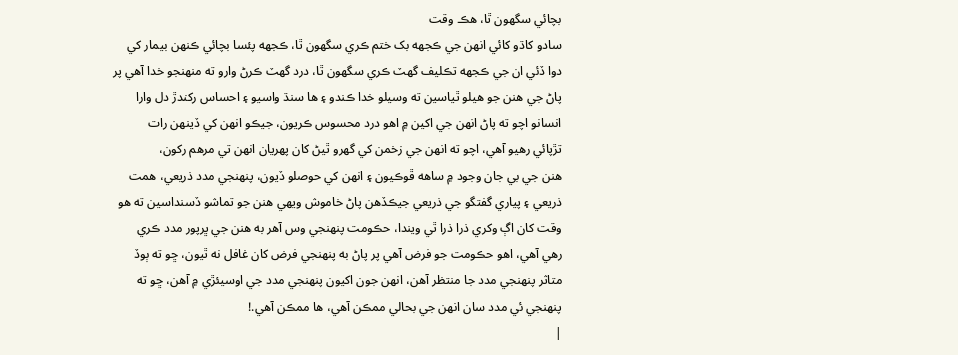بچائي سگهون ٿا، هڪ وقت
سادو کاڌو کائي انهن جي ڪجهه بک ختم ڪري سگهون ٿا، ڪجهه پئسا بچائي ڪنهن بيمار کي
دوا ڏئي ان جي ڪجهه تڪليف گهٽ ڪري سگهون ٿا، درد گهٽ ڪرڻ وارو ته منهنجو خدا آهي پر
پاڻ جي هنن جو هيلو ٿياسين ته وسيلو خدا ڪندو ۽ ها سنڌ واسيو ۽ احساس رکندڙ دل وارا
انسانو اچو ته پاڻ انهن جي اکين ۾ اهو درد محسوس ڪريون، جيڪو انهن کي ڏينهن رات
تڙپائي رهيو آهي، اچو ته انهن جي زخمن کي گهرو ٿيڻ کان پهريان انهن تي مرهم رکون،
هنن جي بي جان وجود ۾ ساهه ڦوڪيون ۽ انهن کي حوصلو ڏيون، پنهنجي مدد ذريعي، همت
ذريعي ۽ پياري گفتگو جي ذريعي جيڪڏهن پاڻ خاموش ويهي هنن جو تماشو ڏسنداسين ته هو
وقت کان اڳ وکري ذرا ذرا ٿي ويندا، حڪومت پنهنجي وس آهر به هنن جي ڀرپور مدد ڪري
رهي آهي، اهو حڪومت جو فرض آهي پر پاڻ به پنهنجي فرض کان غافل نه ٿيون، ڇو ته ٻوڏ
متاثر پنهنجي مدد جا منتظر آهن، انهن جون اکيون پنهنجي مدد جي اوسيئڙي ۾ آهن، ڇو ته
پنهنجي ئي مدد سان انهن جي بحالي ممڪن آهي، ها ممڪن آهي.!
|